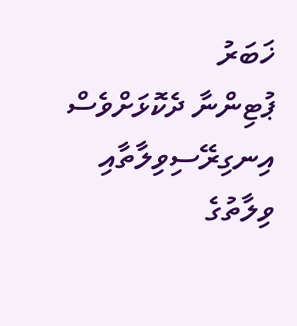ޚަބަރު
ޕުޓިންނާ ދެކޮޅަށްވެސް އިނގިރޭސިވިލާތާއި ވިލާތުގެ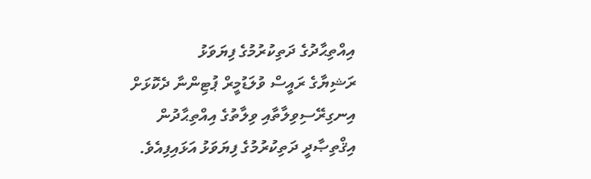އިއްތިޙާދުގެ ދަތިކުރުމުގެ ފިޔަވަޅު
ރަޝިޔާގެ ރައީސް ވުލަޑުމީރް ޕުޓިންނާ ދެކޮޅަށް އިނގިރޭސިވިލާތާއި ވިލާތުގެ އިއްތިޙާދުން އިޤްތިޞާދީ ދަތިކުރުމުގެ ފިޔަވަޅު އަޅައިފިއެވެ.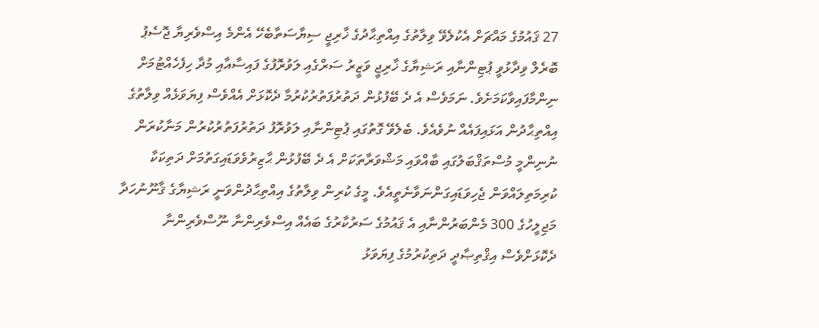27 ޤައުމުގެ މައްޗަށް އެކުލެވޭ ވިލާތުގެ އިއްތިޙާދުގެ ޚާރިޖީ ސިޔާސަތާބެހޭ އެންމެ އިސްވެރިޔާ ޖޮސެޕު ބޮރެލް ވިދާޅުވީ ޕުޓިންނާއި ރަޝިޔާގެ ޚާރިޖީ ވަޒީރު ސަރްގެއި ލަވުރޮފުގެ ފައިސާއާއި މުދާ ހިފެހެއްޓުމަށް ނިންމާފައިވާކަމަށެވެ. ނަމަވެސް އެ ދެ ބޭފުޅުން ދަތުރުފަތުރުކުރުމާ ދެކޮޅަށް އެއްވެސް ފިޔަވަޅެއް ވިލާތުގެ އިއްތިޙާދުން އަޅައިފައެއް ނުވެއެވެ. ބެލެވޭ ގޮތުގައި ޕުޓިންނާއި ލަވުރޮފު ދަތުރުފަތުރުކުރުން މަނާކުރަން ނުނިންމީ މުސްތަޤްބަލުގައި ބާއްވައި މަޝްވަރާތަކަށް އެ ދެ ބޭފުޅުން ޙާޒިރުވެވަޑައިގަތުމަށް ދަތިކަކާ ކުރިމަތިލައްވަން ޖެހިވަޑައިގަންނަވާނެތީއެވެ. މީގެ ކުރިން ވިލާތުގެ އިއްތިޙާދުންވަނީ ރަޝިޔާގެ ޤާނޫނުހަދާ މަޖިލީހުގެ 300 މެންބަރުންނާއި އެ ޤައުމުގެ ސަރުކާރުގެ ބައެއް އިސްވެރިންނާ ނޫސްވެރިންނާ ދެކޮޅަށްވެސް އިޤްތިޞާދީ ދަތިކުރުމުގެ ފިޔަވަޅު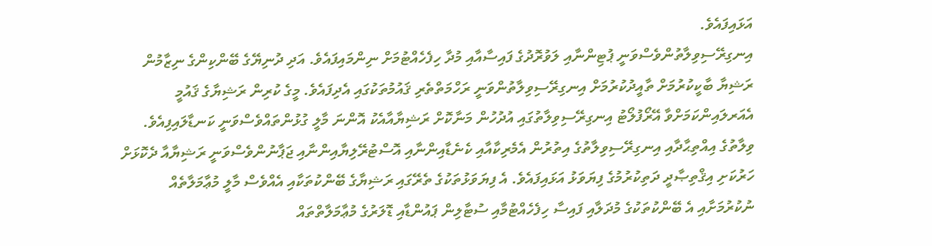އަޅައިފައެވެ.
އިނގިރޭސިވިލާތުންވެސްވަނީ ޕުޓިންނާއި ލަވުރޮދުގެ ފައިސާއާއި މުދާ ހިފެހެއްޓުމަށް ނިންމައިފައެވެ. އަދި ދުނިޔޭގެ ބޭންކިންގެ ނިޒާމުން ރަޝިޔާ ބާކީކުރުމަށް ތާއީދުކުރުމަށް އިނގިރޭސިވިލާތުންވަނީ ރަހްމަތްތެރި ޤައުމުތަކުގައި އެދިފައެވެ. މީގެ ކުރިން ރަޝިޔާގެ ޤައުމީ އެއަރލައިންކަމަށްވާ އޭރޯފުލޯޓު އިނގިރޭސިވިލާތުގައި އުދުހުން މަނާކޮށް ރަޝިޔާއާއެކު އޮންނަ މާލީ ގުޅުންތައްވެސްވަނީ ކަނޑާލައިފިއެވެ. ވިލާތުގެ އިއްތިޙާދާއި އިނގިރޭސިވިލާތުގެ އިތުރުން އެމެރިކާއާއި ކެނެޑާއިންނާއި އޮސްޓުރޭލިޔާއިންނާއި ޖަޕާނުންވެސްވަނީ ރަޝިޔާއާ ދެކޮޅަށް ހަރުކަށި އިޤްތިޞާދީ ދަތިކުރުމުގެ ފިޔަވަޅު އަޅައިފައެވެ. އެ ފިޔަވަޅުތަކުގެ ތެރޭގައި ރަޝިޔާގެ ބޭންކުތަކާއި އެއްވެސް މާލީ މުޢާމަލާތެއް ނުކުރުމަށާއި އެ ބޭންކުތަކުގެ މުދަލާއި ފައިސާ ހިފެހެއްޓުމާއި ސުޓާލިން ޕައުންޑާއި ޑޮލަރުގެ މުޢާމަލާތްތައް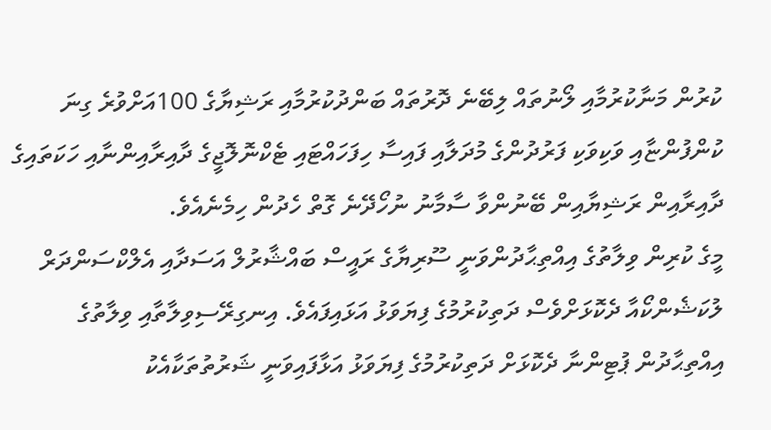ކުރުން މަނާކުރުމާއި ލޯނުތައް ލިބޭނެ ދޮރުތައް ބަންދުކުރުމާއި ރަޝިޔާގެ 100އަށްވުރެ ގިނަ ކުންފުންޏާއި ވަކިވަކި ފަރުދުންގެ މުދަލާއި ފައިސާ ހިފަހައްޓައި ޓެކްނޮލޮޖީގެ ދާއިރާއިންނާއި ހަކަތައިގެ ދާއިރާއިން ރަޝިޔާއިން ބޭނުންވާ ސާމާނު ނުހޯދޭނެ ގޮތް ހެދުން ހިމެނެއެވެ.
މީގެ ކުރިން ވިލާތުގެ އިއްތިޙާދުންވަނީ ސޫރިޔާގެ ރައީސް ބައްޝާރުލް އަސަދާއި އެލްކްސަންދަރް ލުކަޝެންކޯއާ ދެކޮޅަށްވެސް ދަތިކުރުމުގެ ފިޔަވަޅު އަޅައިފައެވެ. އިނގިރޭސިވިލާތާއި ވިލާތުގެ އިއްތިޙާދުން ޕުޓިންނާ ދެކޮޅަށް ދަތިކުރުމުގެ ފިޔަވަޅު އަޅާފައިވަނީ ޝަރުތުތަކާއެކު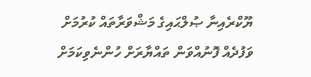ޔޫކްރެއިނާ ޞުލްޙައިގެ މަޝްވަރާތައް ކުރުމަށް ވަފުދެއް ފޮނުއްވަން ތައްޔާރަށް ހުންނެވިކަމަށް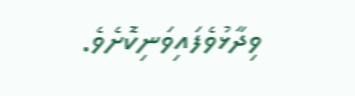ވިދާޅުވެފައިވަނިކޮށެވެ.